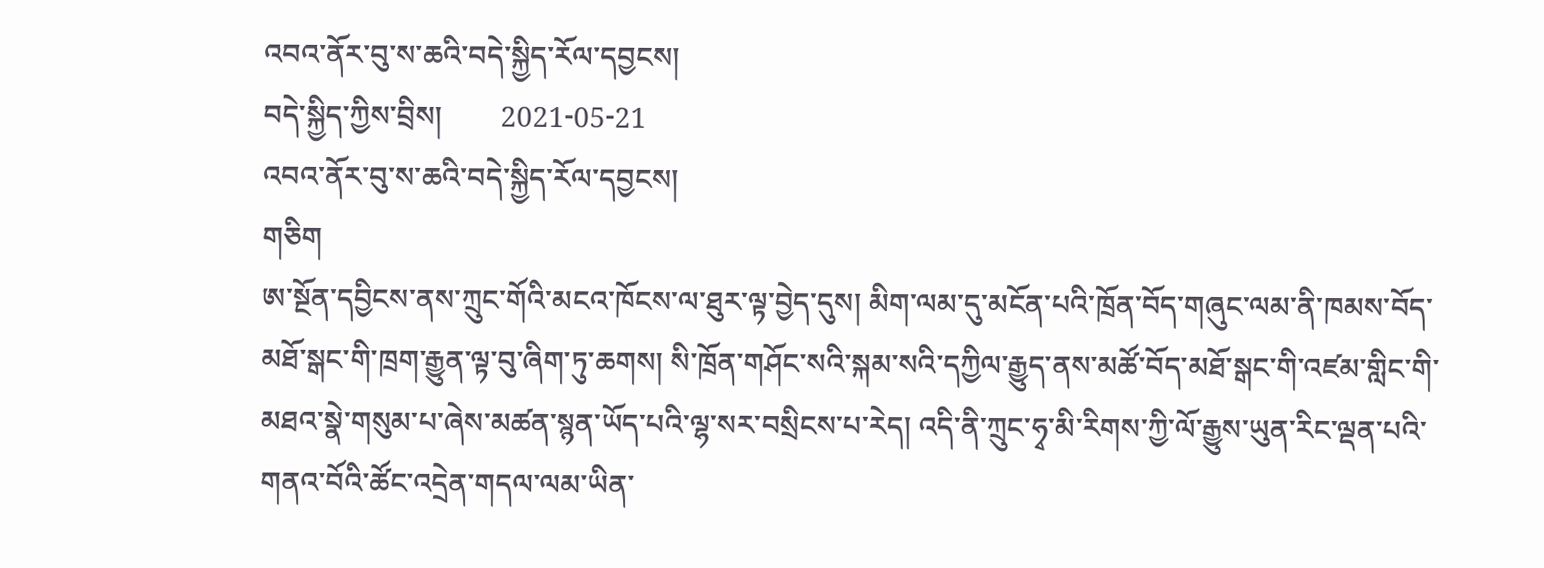འབའ་ནོར་བུ་ས་ཆའི་བདེ་སྐྱིད་རོལ་དབྱངས།
བདེ་སྐྱིད་ཀྱིས་བྲིས།        2021-05-21
འབའ་ནོར་བུ་ས་ཆའི་བདེ་སྐྱིད་རོལ་དབྱངས།
གཅིག
ཨ་སྔོན་དབྱིངས་ནས་ཀྲུང་གོའི་མངའ་ཁོངས་ལ་ཐུར་ལྟ་བྱེད་དུས། མིག་ལམ་དུ་མངོན་པའི་ཁྲོན་བོད་གཞུང་ལམ་ནི་ཁམས་བོད་མཐོ་སྒང་གི་ཁྲག་རྒྱུན་ལྟ་བུ་ཞིག་ཏུ་ཆགས། སི་ཁྲོན་གཤོང་སའི་སྐམ་སའི་དཀྱིལ་རྒྱུད་ནས་མཚོ་བོད་མཐོ་སྒང་གི་འཛམ་གླིང་གི་མཐའ་སྣེ་གསུམ་པ་ཞེས་མཚན་སྙན་ཡོད་པའི་ལྷ་སར་བསྲིངས་པ་རེད། འདི་ནི་ཀྲུང་ཧྭ་མི་རིགས་ཀྱི་ལོ་རྒྱུས་ཡུན་རིང་ལྡན་པའི་གནའ་བོའི་ཚོང་འདྲེན་གདལ་ལམ་ཡིན་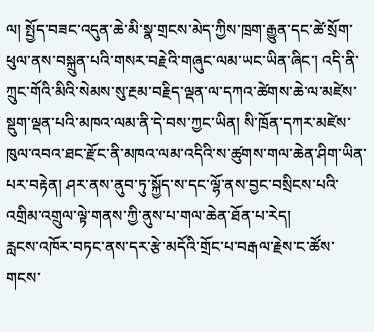ལ། སྤྱོད་བཟང་འདུན་ཆེ་མི་སྣ་གྲངས་མེད་ཀྱིས་ཁྲག་རྒྱུན་དང་ཚེ་སྲོག་ཕུལ་ནས་བསྐྲུན་པའི་གསར་བརྗེའི་གཞུང་ལམ་ཡང་ཡིན་ཞིང་། འདི་ནི་ཀྲུང་གོའི་མིའི་སེམས་སུ་རྔམ་བརྗིད་ལྡན་ལ་དཀའ་ཚེགས་ཆེ་ལ་མཛེས་སྡུག་ལྡན་པའི་མཁའ་ལམ་ནི་དེ་བས་ཀྱང་ཡིན། སི་ཁྲོན་དཀར་མཛེས་ཁུལ་འབའ་ཐང་རྫོང་ནི་མཁའ་ལམ་འདིའི་ས་ཚུགས་གལ་ཆེན་ཤིག་ཡིན་པར་བརྟེན། ཤར་ནས་ནུབ་ཏུ་སྐྱོད་ས་དང་ལྷོ་ནས་བྱང་བསྲིངས་པའི་འགྲིམ་འགྲུལ་ལྟེ་གནས་ཀྱི་ནུས་པ་གལ་ཆེན་ཐོན་པ་རེད།
རླངས་འཁོར་བཏང་ནས་དར་རྩེ་མདོའི་གྲོང་པ་བརྒལ་རྗེས་ང་ཚོས་གངས་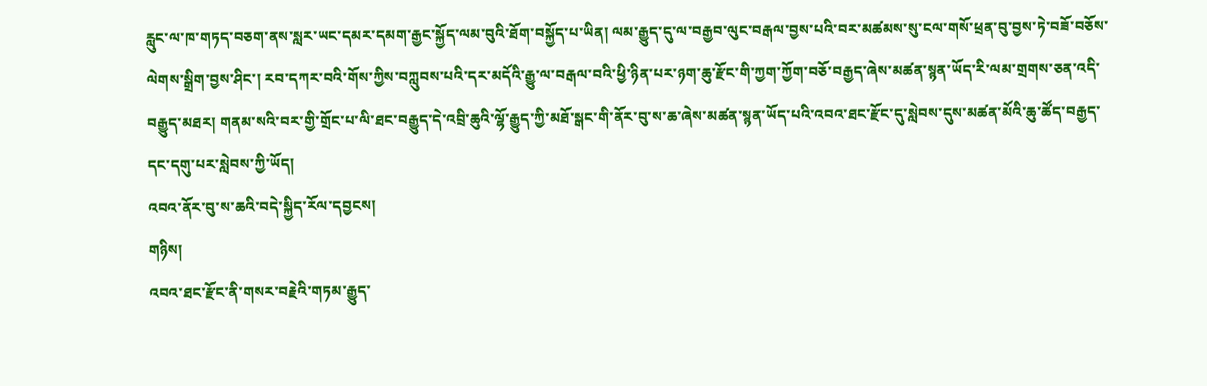རླུང་ལ་ཁ་གཏད་བཅག་ནས་སླར་ཡང་དམར་དམག་རྒྱང་སྐྱོད་ལམ་བུའི་ཐོག་བསྐྱོད་པ་ཡིན། ལམ་རྒྱུད་དུ་ལ་བརྒྱབ་ལུང་བརྒལ་བྱས་པའི་བར་མཚམས་སུ་ངལ་གསོ་ཕྲན་བུ་བྱས་ཏེ་བཟོ་བཅོས་ལེགས་སྒྲིག་བྱས་ཤིང་། རབ་དཀར་བའི་གོས་ཀྱིས་བཀླུབས་པའི་དར་མདོའི་རྒྱུ་ལ་བརྒལ་བའི་ཕྱི་ཉིན་པར་ཉག་ཆུ་རྫོང་གི་ཀྱག་ཀྱོག་བཅོ་བརྒྱད་ཞེས་མཚན་སྙན་ཡོད་རི་ལམ་གྲགས་ཅན་འདི་བརྒྱུད་མཐར། གནམ་སའི་བར་གྱི་གྲོང་པ་ལི་ཐང་བརྒྱུད་དེ་འབྲི་ཆུའི་ལྷོ་རྒྱུད་ཀྱི་མཐོ་སྒང་གི་ནོར་བུ་ས་ཆ་ཞེས་མཚན་སྙན་ཡོད་པའི་འབའ་ཐང་རྫོང་དུ་སླེབས་དུས་མཚན་མོའི་ཆུ་ཚོད་བརྒྱད་དང་དགུ་པར་སླེབས་ཀྱི་ཡོད།
འབའ་ནོར་བུ་ས་ཆའི་བདེ་སྐྱིད་རོལ་དབྱངས།
གཉིས།
འབའ་ཐང་རྫོང་ནི་གསར་བརྗེའི་གཏམ་རྒྱུད་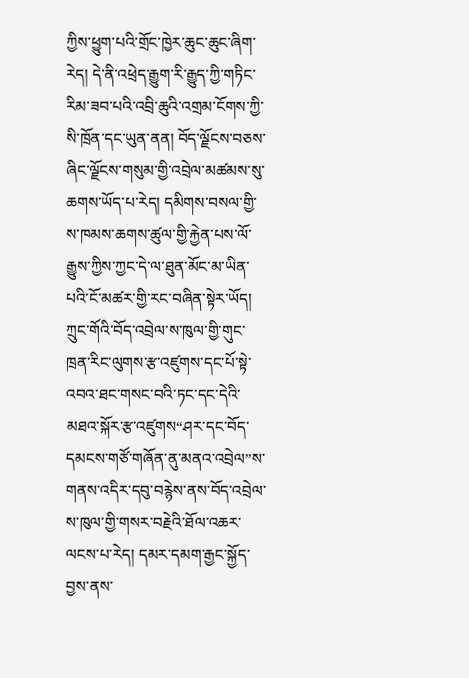ཀྱིས་ཕྱུག་པའི་གྲོང་ཁྱེར་ཆུང་ཆུང་ཞིག་རེད། དེ་ནི་འཕྲེད་རྒྱུག་རི་རྒྱུད་ཀྱི་གཏིང་རིམ་ཟབ་པའི་འབྲི་ཆུའི་འགྲམ་ངོགས་ཀྱི་སི་ཁྲོན་དང་ཡུན་ནན། བོད་ལྗོངས་བཅས་ཞིང་ལྗོངས་གསུམ་གྱི་འབྲེལ་མཚམས་སུ་ཆགས་ཡོད་པ་རེད། དམིགས་བསལ་གྱི་ས་ཁམས་ཆགས་ཚུལ་གྱི་རྐྱེན་པས་ལོ་རྒྱུས་ཀྱིས་ཀྱང་དེ་ལ་ཐུན་མོང་མ་ཡིན་པའི་ངོ་མཚར་གྱི་རང་བཞིན་སྟེར་ཡོད། ཀྲུང་གོའི་བོད་འབྲེལ་ས་ཁུལ་གྱི་གུང་ཁྲན་རིང་ལུགས་རྩ་འཛུགས་དང་པོ་སྟེ་འབའ་ཐང་གསང་བའི་ཏང་དང་དེའི་མཐའ་སྐོར་རྩ་འཛུགས“ཤར་དང་བོད་དམངས་གཙོ་གཞོན་ནུ་མནའ་འབྲེལ”ས་གནས་འདིར་དབུ་བརྙེས་ནས་བོད་འབྲེལ་ས་ཁུལ་གྱི་གསར་བརྗེའི་ཐོལ་འཆར་ལངས་པ་རེད། དམར་དམག་རྒྱང་སྐྱོད་བྱས་ནས་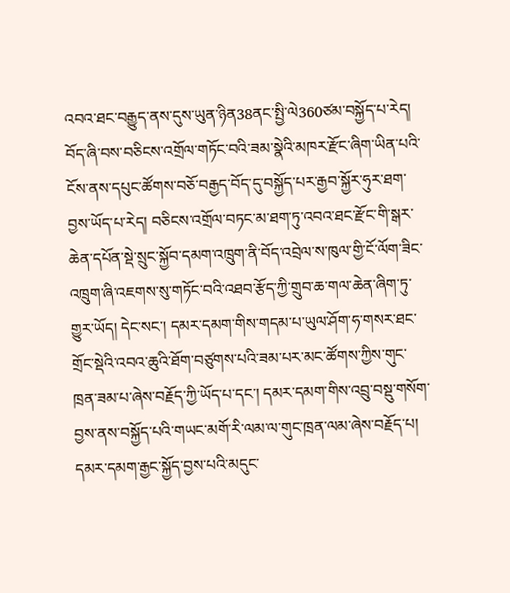འབའ་ཐང་བརྒྱུད་ནས་དུས་ཡུན་ཉིན38ནང་སྤྱི་ལེ360ཙམ་བསྐྱོད་པ་རེད།
བོད་ཞི་བས་བཅིངས་འགྲོལ་གཏོང་བའི་ཟམ་སྣེའི་མཁར་རྫོང་ཞིག་ཡིན་པའི་ངོས་ནས་དཔུང་ཚོགས་བཅོ་བརྒྱད་བོད་དུ་བསྐྱོད་པར་རྒྱབ་སྐྱོར་ཧུར་ཐག་བྱས་ཡོད་པ་རེད། བཅིངས་འགྲོལ་བཏང་མ་ཐག་ཏུ་འབའ་ཐང་རྫོང་གི་སྒར་ཆེན་དཔོན་སྡེ་སྲུང་སྐྱོབ་དམག་འཁྲུག་ནི་བོད་འབྲེལ་ས་ཁུལ་གྱི་ངོ་ལོག་ཟིང་འཁྲུག་ཞི་འཇགས་སུ་གཏོང་བའི་འཐབ་རྩོད་ཀྱི་གྲུབ་ཆ་གལ་ཆེན་ཞིག་ཏུ་གྱུར་ཡོད། དེང་སང་། དམར་དམག་གིས་གདམ་པ་ཡུལ་ཤོག་ཧ་གསར་ཐང་གྲོང་སྡེའི་འབའ་ཆུའི་ཐོག་བཙུགས་པའི་ཟམ་པར་མང་ཚོགས་ཀྱིས་གུང་ཁྲན་ཟམ་པ་ཞེས་བརྗོད་ཀྱི་ཡོད་པ་དང་། དམར་དམག་གིས་འབྲུ་བསྡུ་གསོག་བྱས་ནས་བསྐྱོད་པའི་གཡང་མགོ་རི་ལམ་ལ་གུང་ཁྲན་ལམ་ཞེས་བརྗོད་པ། དམར་དམག་རྒྱང་སྐྱོད་བྱས་པའི་མདུང་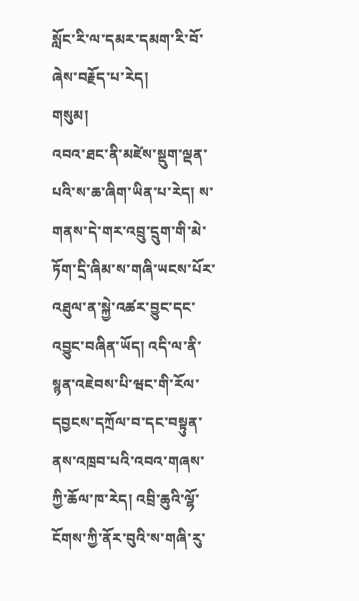སློང་རི་ལ་དམར་དམག་རི་བོ་ཞེས་བརྗོད་པ་རེད།
གསུམ།
འབའ་ཐང་ནི་མཛེས་སྡུག་ལྡན་པའི་ས་ཆ་ཞིག་ཡིན་པ་རེད། ས་གནས་དེ་གར་འབྲུ་དྲུག་གི་མེ་ཏོག་དྲི་ཞིམ་ས་གཞི་ཡངས་པོར་འཐུལ་ན་སྐྱེ་འཚར་བྱུང་དང་འབྱུང་བཞིན་ཡོད། འདི་ལ་ནི་སྙན་འཇེབས་པི་ཝང་གི་རོལ་དབྱངས་དཀྲོལ་བ་དང་བསྟུན་ནས་འཁྲབ་པའི་འབའ་གཞས་ཀྱི་ཆོལ་ཁ་རེད། འབྲི་ཆུའི་ལྷོ་ངོགས་ཀྱི་ནོར་བུའི་ས་གཞི་རུ་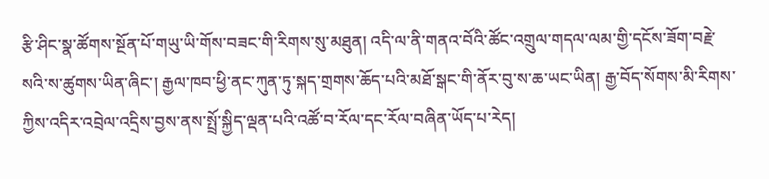རྩི་ཤིང་སྣ་ཚོགས་སྔོན་པོ་གཡུ་ཡི་གོས་བཟང་གི་རིགས་སུ་མཐུན། འདི་ལ་ནི་གནའ་བོའི་ཚོང་འགྲུལ་གདལ་ལམ་གྱི་དངོས་ཟོག་བརྗེ་སའི་ས་ཚུགས་ཡིན་ཞིང་། རྒྱལ་ཁབ་ཕྱི་ནང་ཀུན་ཏུ་སྐད་གྲགས་ཆོད་པའི་མཐོ་སྒང་གི་ནོར་བུ་ས་ཆ་ཡང་ཡིན། རྒྱ་བོད་སོགས་མི་རིགས་ཀྱིས་འདིར་འབྲེལ་འདྲིས་བྱས་ནས་སྤྲོ་སྐྱིད་ལྡན་པའི་འཚོ་བ་རོལ་དང་རོལ་བཞིན་ཡོད་པ་རེད།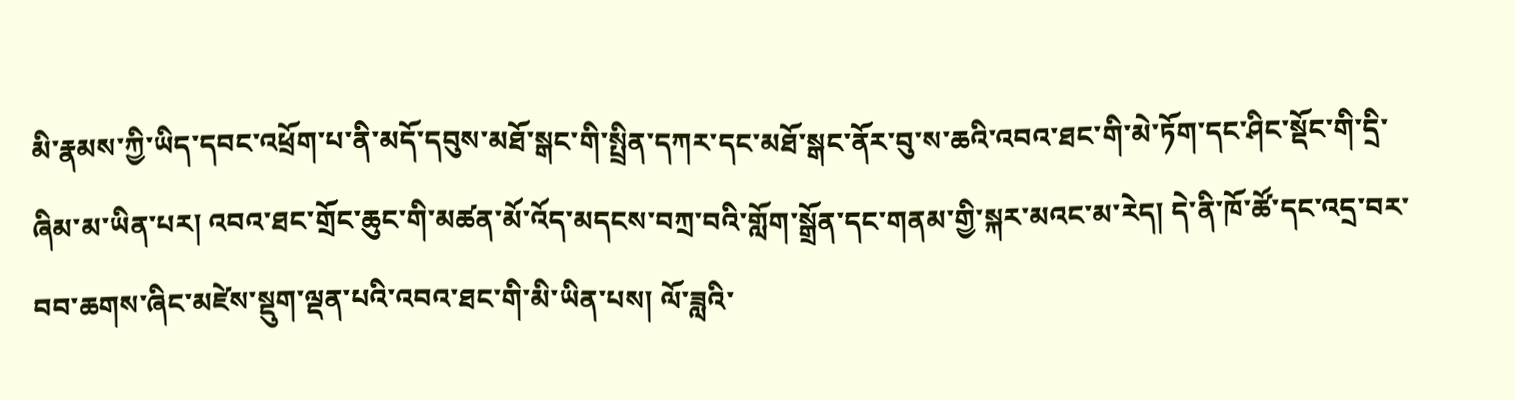མི་རྣམས་ཀྱི་ཡིད་དབང་འཕྲོག་པ་ནི་མདོ་དབུས་མཐོ་སྒང་གི་སྤྲིན་དཀར་དང་མཐོ་སྒང་ནོར་བུ་ས་ཆའི་འབའ་ཐང་གི་མེ་ཏོག་དང་ཤིང་སྡོང་གི་དྲི་ཞིམ་མ་ཡིན་པར། འབའ་ཐང་གྲོང་ཆུང་གི་མཚན་མོ་འོད་མདངས་བཀྲ་བའི་གློག་སྒྲོན་དང་གནམ་གྱི་སྐར་མའང་མ་རེད། དེ་ནི་ཁོ་ཚོ་དང་འདྲ་བར་བབ་ཆགས་ཞིང་མཛེས་སྡུག་ལྡན་པའི་འབའ་ཐང་གི་མི་ཡིན་པས། ལོ་ཟླའི་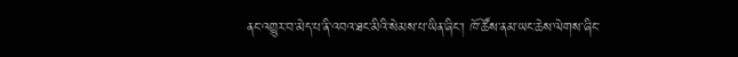ནང་འགྱུར་བ་མེད་པ་ནི་འབའ་ཐང་མིའི་སེམས་པ་ཡིན་ཞིང་། ཁོ་ཚོས་ནམ་ཡང་ཆེས་ལེགས་ཞིང་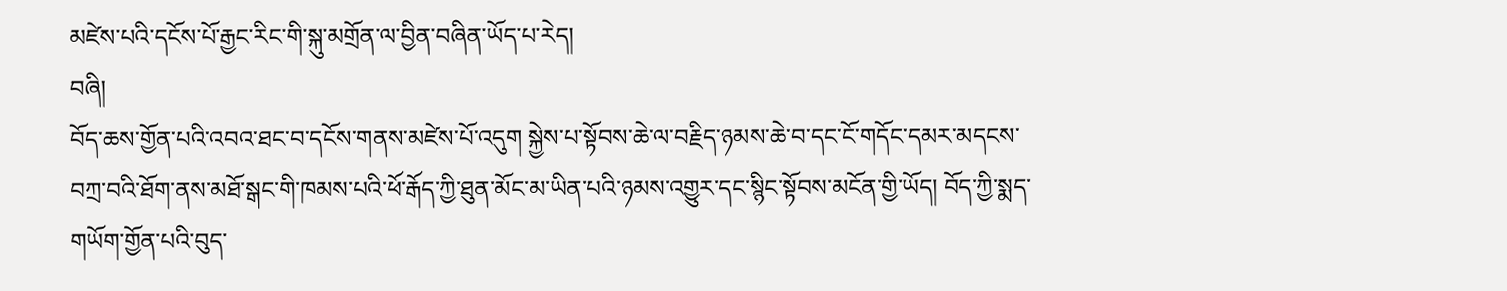མཛེས་པའི་དངོས་པོ་རྒྱང་རིང་གི་སྐུ་མགྲོན་ལ་བྱིན་བཞིན་ཡོད་པ་རེད།
བཞི།
བོད་ཆས་གྱོན་པའི་འབའ་ཐང་བ་དངོས་གནས་མཛེས་པོ་འདུག སྐྱེས་པ་སྟོབས་ཆེ་ལ་བརྗིད་ཉམས་ཆེ་བ་དང་ངོ་གདོང་དམར་མདངས་བཀྲ་བའི་ཐོག་ནས་མཐོ་སྒང་གི་ཁམས་པའི་ཕོ་རྒོད་ཀྱི་ཐུན་མོང་མ་ཡིན་པའི་ཉམས་འགྱུར་དང་སྙིང་སྟོབས་མངོན་གྱི་ཡོད། བོད་ཀྱི་སྨད་གཡོག་གྱོན་པའི་བུད་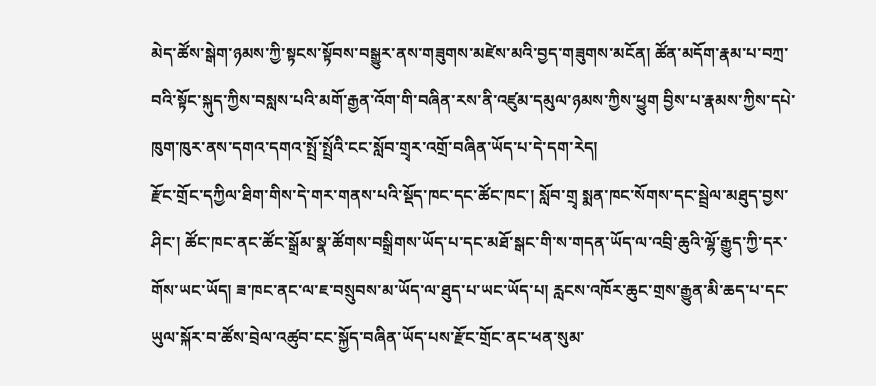མེད་ཚོས་སྒེག་ཉམས་ཀྱི་སྟངས་སྟོབས་བསྒྱུར་ནས་གཟུགས་མཛེས་མའི་བྱད་གཟུགས་མངོན། ཚོན་མདོག་རྣམ་པ་བཀྲ་བའི་སྟོང་སྐུད་ཀྱིས་བསླས་པའི་མགོ་རྒྱན་འོག་གི་བཞིན་རས་ནི་འཛུམ་དམུལ་ཉམས་ཀྱིས་ཕྱུག བྱིས་པ་རྣམས་ཀྱིས་དཔེ་ཁུག་ཁུར་ནས་དགའ་དགའ་སྤྲོ་སྤྲོའི་ངང་སློབ་གྲྭར་འགྲོ་བཞིན་ཡོད་པ་དེ་དག་རེད།
རྫོང་གྲོང་དཀྱིལ་ཐིག་གིས་དེ་གར་གནས་པའི་སྡོད་ཁང་དང་ཚོང་ཁང་། སློབ་གྲྭ སྨན་ཁང་སོགས་དང་སྦྲེལ་མཐུད་བྱས་ཤིང་། ཚོང་ཁང་ནང་ཚོང་སྒྲོམ་སྣ་ཚོགས་བསྒྲིགས་ཡོད་པ་དང་མཐོ་སྒང་གི་ས་གདན་ཡོད་ལ་འབྲི་ཆུའི་ལྷོ་རྒྱུད་ཀྱི་དར་གོས་ཡང་ཡོད། ཟ་ཁང་ནང་ལ་ཇ་བསྲུབས་མ་ཡོད་ལ་ཐུད་པ་ཡང་ཡོད་པ། རླངས་འཁོར་ཆུང་གྲས་རྒྱུན་མི་ཆད་པ་དང་ཡུལ་སྐོར་བ་ཚོས་བྲེལ་འཚུབ་ངང་སྐྱོད་བཞིན་ཡོད་པས་རྫོང་གྲོང་ནང་ཕན་སུམ་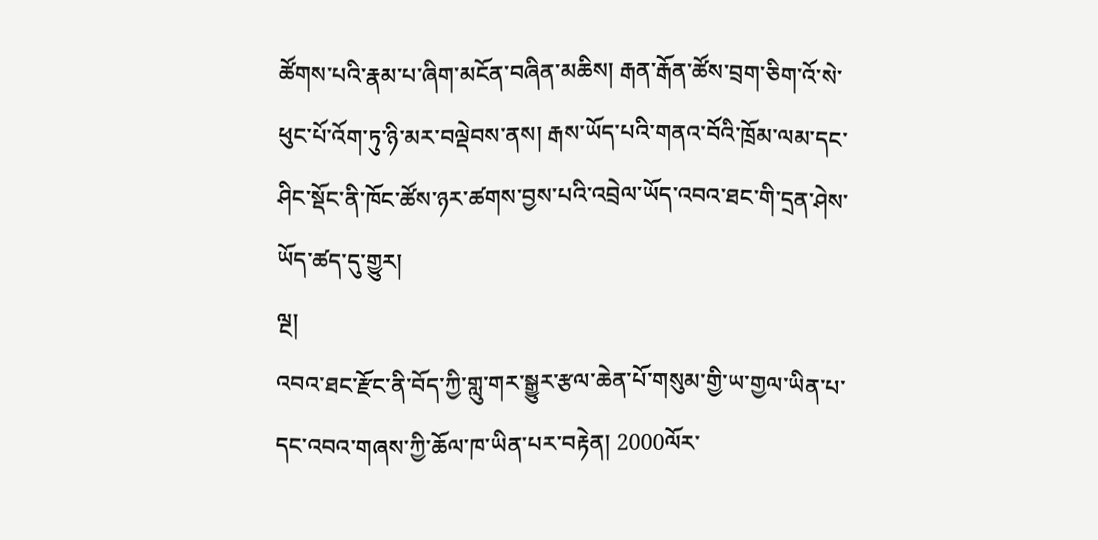ཚོགས་པའི་རྣམ་པ་ཞིག་མངོན་བཞིན་མཆིས། རྒན་རྒོན་ཚོས་བྲག་ཅིག་འོ་སེ་ཕུང་པོ་འོག་ཏུ་ཉི་མར་བལྡེབས་ནས། རྒས་ཡོད་པའི་གནའ་བོའི་ཁྲོམ་ལམ་དང་ཤིང་སྡོང་ནི་ཁོང་ཚོས་ཉར་ཚགས་བྱས་པའི་འབྲེལ་ཡོད་འབའ་ཐང་གི་དྲན་ཤེས་ཡོད་ཚད་དུ་གྱུར།
ལྔ།
འབའ་ཐང་རྫོང་ནི་བོད་ཀྱི་གླུ་གར་སྒྱུར་རྩལ་ཆེན་པོ་གསུམ་གྱི་ཡ་གྱལ་ཡིན་པ་དང་འབའ་གཞས་ཀྱི་ཆོལ་ཁ་ཡིན་པར་བརྟེན། 2000ལོར་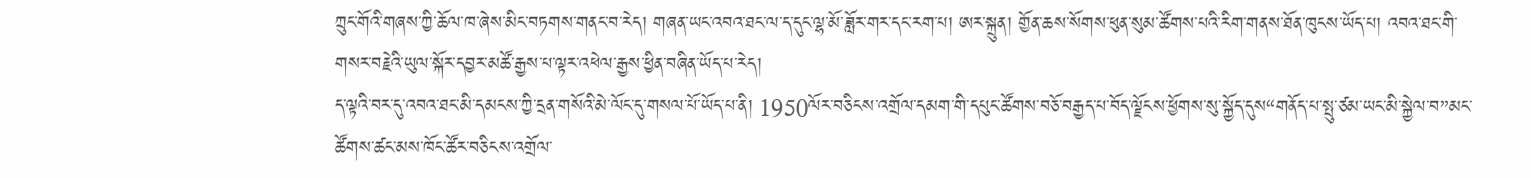ཀྲུང་གོའི་གཞས་ཀྱི་ཆོལ་ཁ་ཞེས་མིང་བཏགས་གནང་བ་རེད། གཞན་ཡང་འབའ་ཐང་ལ་ད་དུང་ལྷ་མོ་ཟློར་གར་དང་རག་པ། ཨར་སྐྲུན། གྱོན་ཆས་སོགས་ཕུན་སུམ་ཚོགས་པའི་རིག་གནས་ཐོན་ཁུངས་ཡོད་པ། འབའ་ཐང་གི་གསར་བརྗེའི་ཡུལ་སྐོར་དབྱར་མཚོ་རྒྱས་པ་ལྟར་འཕེལ་རྒྱས་ཕྱིན་བཞིན་ཡོད་པ་རེད།
ད་ལྟའི་བར་དུ་འབའ་ཐང་མི་དམངས་ཀྱི་དྲན་གསོའི་མེ་ལོང་དུ་གསལ་པོ་ཡོད་པ་ནི། 1950ལོར་བཅིངས་འགྲོལ་དམག་གི་དཔུང་ཚོགས་བཅོ་བརྒྱད་པ་བོད་ལྗོངས་ཕྱོགས་སུ་སྐྱོད་དུས“གནོད་པ་སྤུ་ཙམ་ཡང་མི་སྐྱེལ་བ”མང་ཚོགས་ཚང་མས་ཁོང་ཚོར་བཅིངས་འགྲོལ་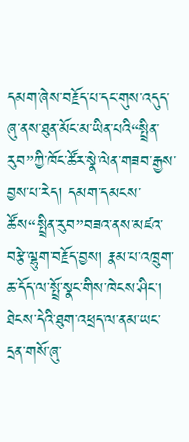དམག་ཞེས་བརྗོད་པ་དང་གུས་འདུད་ཞུ་ནས་ཐུན་མོང་མ་ཡིན་པའི“སྤྲིན་རུབ”ཀྱི་ཁོང་ཚོར་སྣེ་ལེན་གཟབ་རྒྱས་བྱས་པ་རེད། དམག་དམངས་ཚོས“སྤྲིན་རུབ”བཟའ་ནས་མཛའ་བརྩེ་ལྷུག་བརྗོད་བྱས། རྣམ་པ་འཁྲུག་ཆ་དོད་ལ་སྤྲོ་སྣང་གིས་ཁེངས་ཤིང་། ཐེངས་དེའི་ཐུག་འཕྲད་ལ་ནམ་ཡང་དྲན་གསོ་ཞུ་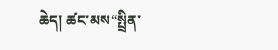ཆེད། ཚང་མས“སྤྲིན་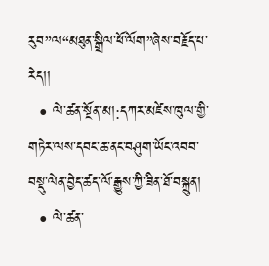རུབ”ལ“མཐུན་སྒྲིལ་ཕོ་ལོག”ཞེས་བརྗོད་པ་རེད།།
  • ལེ་ཚན་སྔོན་མ།:དཀར་མཛེས་ཁུལ་གྱི་གཏེར་ལས་དབང་ཆ་ནང་བཤུག་ཡོང་འབབ་བསྡུ་ལེན་བྱེད་ཚད་ལོ་རྒྱུས་ཀྱི་ཟིན་ཐོ་བསྐྲུན།
  • ལེ་ཚན་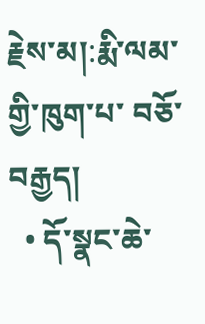རྗེས་མ།:རྨི་ལམ་གྱི་ཁུག་པ་ བཅོ་བརྒྱད།
  • དོ་སྣང་ཆེ་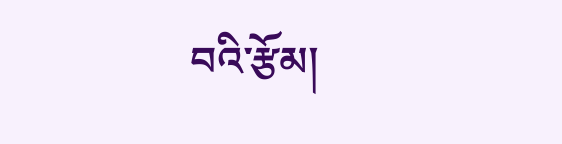བའི་རྩོམ།